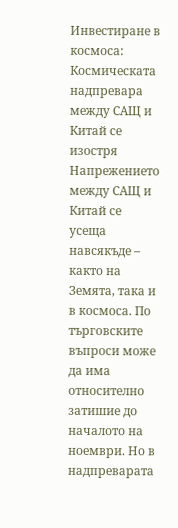Инвестиране в космоса: Космическата надпревара между САЩ и Китай се изостря
Напрежението между САЩ и Китай се усеща навсякъде – както на Земята, така и в космоса. По търговските въпроси може да има относително затишие до началото на ноември. Но в надпреварата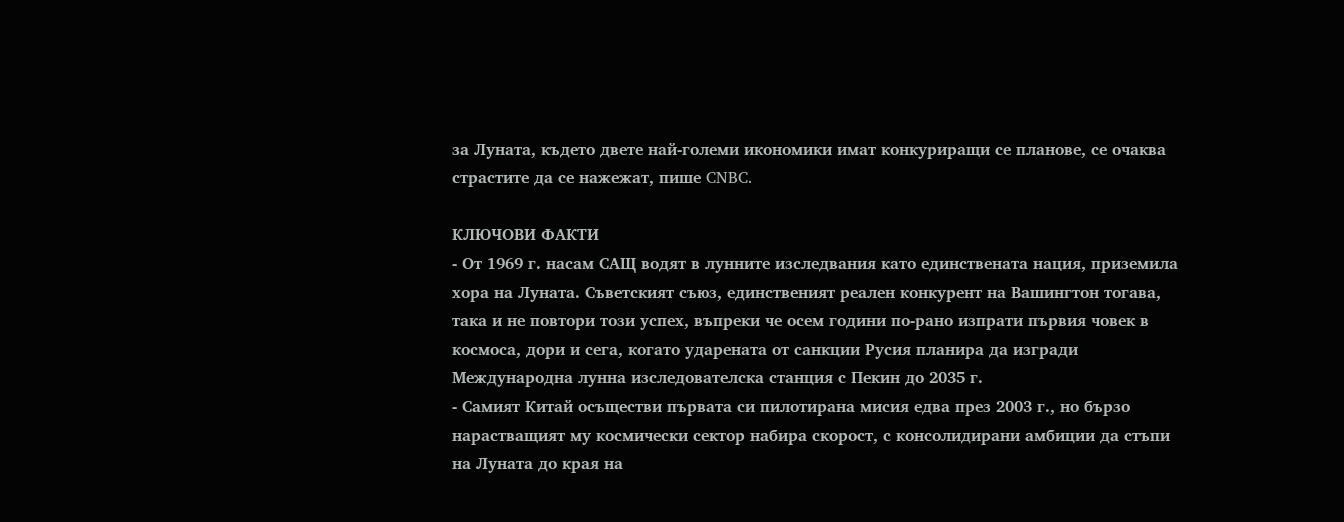за Луната, където двете най-големи икономики имат конкуриращи се планове, се очаква страстите да се нажежат, пише CNBC.

КЛЮЧОВИ ФАКТИ
- От 1969 г. насам САЩ водят в лунните изследвания като единствената нация, приземила хора на Луната. Съветският съюз, единственият реален конкурент на Вашингтон тогава, така и не повтори този успех, въпреки че осем години по-рано изпрати първия човек в космоса, дори и сега, когато ударената от санкции Русия планира да изгради Международна лунна изследователска станция с Пекин до 2035 г.
- Самият Китай осъществи първата си пилотирана мисия едва през 2003 г., но бързо нарастващият му космически сектор набира скорост, с консолидирани амбиции да стъпи на Луната до края на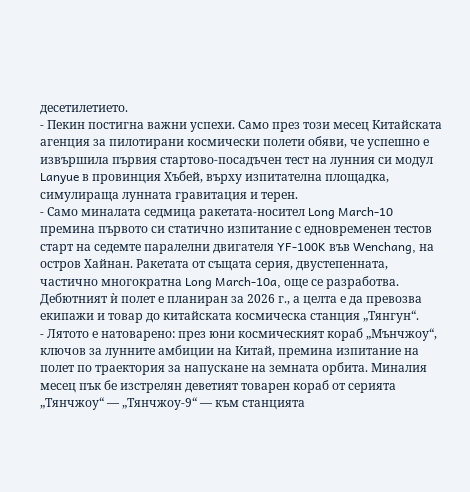десетилетието.
- Пекин постигна важни успехи. Само през този месец Китайската агенция за пилотирани космически полети обяви, че успешно е извършила първия стартово-посадъчен тест на лунния си модул Lanyue в провинция Хъбей, върху изпитателна площадка, симулираща лунната гравитация и терен.
- Само миналата седмица ракетата-носител Long March-10 премина първото си статично изпитание с едновременен тестов старт на седемте паралелни двигателя YF-100K във Wenchang, на остров Хайнан. Ракетата от същата серия, двустепенната, частично многократна Long March-10a, още се разработва. Дебютният ѝ полет е планиран за 2026 г., а целта е да превозва екипажи и товар до китайската космическа станция „Тянгун“.
- Лятото е натоварено: през юни космическият кораб „Мънчжоу“, ключов за лунните амбиции на Китай, премина изпитание на полет по траектория за напускане на земната орбита. Миналия месец пък бе изстрелян деветият товарен кораб от серията „Тянчжоу“ — „Тянчжоу-9“ — към станцията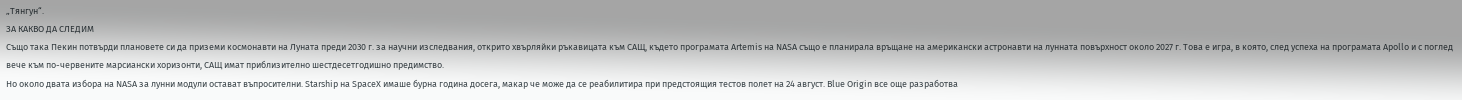„Тянгун“.
ЗА КАКВО ДА СЛЕДИМ
Също така Пекин потвърди плановете си да приземи космонавти на Луната преди 2030 г. за научни изследвания, открито хвърляйки ръкавицата към САЩ, където програмата Artemis на NASA също е планирала връщане на американски астронавти на лунната повърхност около 2027 г. Това е игра, в която, след успеха на програмата Apollo и с поглед вече към по-червените марсиански хоризонти, САЩ имат приблизително шестдесетгодишно предимство.
Но около двата избора на NASA за лунни модули остават въпросителни. Starship на SpaceX имаше бурна година досега, макар че може да се реабилитира при предстоящия тестов полет на 24 август. Blue Origin все още разработва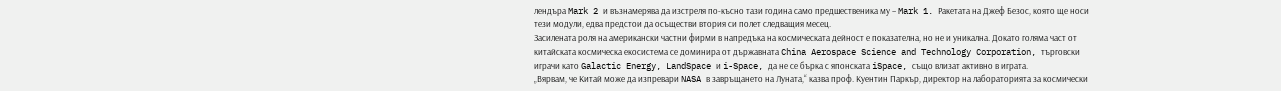лендъра Mark 2 и възнамерява да изстреля по-късно тази година само предшественика му – Mark 1. Ракетата на Джеф Безос, която ще носи тези модули, едва предстои да осъществи втория си полет следващия месец.
Засилената роля на американски частни фирми в напредъка на космическата дейност е показателна, но не и уникална. Докато голяма част от китайската космическа екосистема се доминира от държавната China Aerospace Science and Technology Corporation, търговски играчи като Galactic Energy, LandSpace и i-Space, да не се бърка с японската iSpace, също влизат активно в играта.
„Вярвам, че Китай може да изпревари NASA в завръщането на Луната,“ казва проф. Куентин Паркър, директор на лабораторията за космически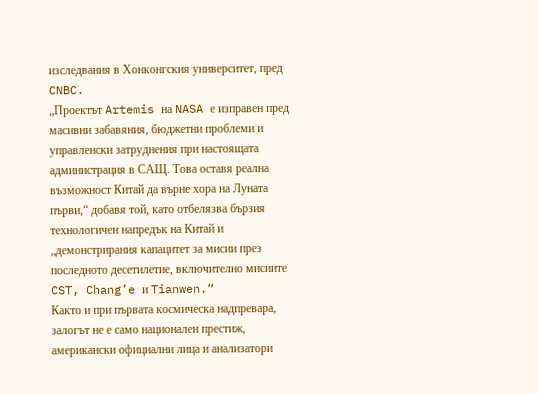изследвания в Хонконгския университет, пред CNBC.
„Проектът Artemis на NASA е изправен пред масивни забавяния, бюджетни проблеми и управленски затруднения при настоящата администрация в САЩ. Това оставя реална възможност Китай да върне хора на Луната първи,“ добавя той, като отбелязва бързия технологичен напредък на Китай и „демонстрирания капацитет за мисии през последното десетилетие, включително мисиите CST, Chang’e и Tianwen.“
Както и при първата космическа надпревара, залогът не е само национален престиж, американски официални лица и анализатори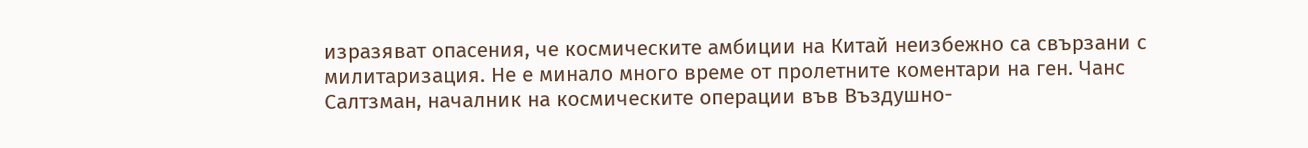изразяват опасения, че космическите амбиции на Китай неизбежно са свързани с милитаризация. Не е минало много време от пролетните коментари на ген. Чанс Салтзман, началник на космическите операции във Въздушно-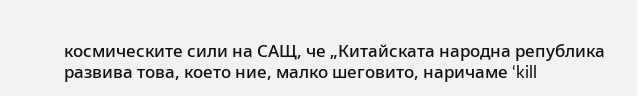космическите сили на САЩ, че „Китайската народна република развива това, което ние, малко шеговито, наричаме ‘kill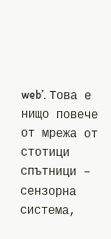web’. Това е нищо повече от мрежа от стотици спътници – сензорна система,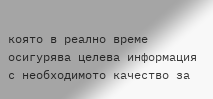която в реално време осигурява целева информация с необходимото качество за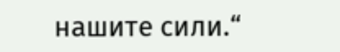нашите сили.“